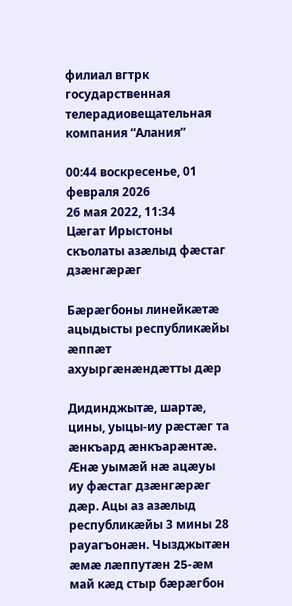филиал вгтрк государственная телерадиовещательная компания “Алания”

00:44 воскресенье, 01 февраля 2026
26 мая 2022, 11:34
Цæгат Ирыстоны скъолаты азæлыд фæстаг дзæнгæрæг

Бæрæгбоны линейкæтæ ацыдысты республикæйы æппæт ахуыргæнæндæтты дæр

Дидинджытæ, шартæ, цины, уыцы-иу рæстæг та æнкъард æнкъарæнтæ. Æнæ уымæй нæ ацæуы иу фæстаг дзæнгæрæг дæр. Ацы аз азæлыд республикæйы 3 мины 28 рауагъонæн. Чызджытæн æмæ лæппутæн 25-æм май кæд стыр бæрæгбон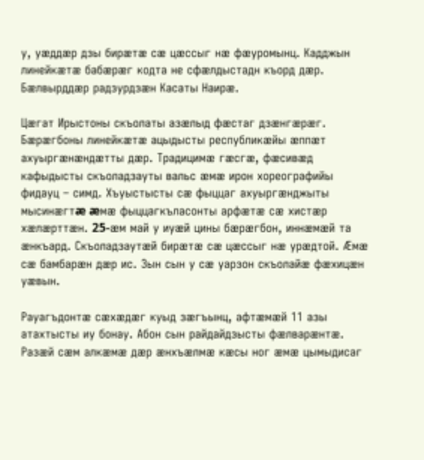у, уæддæр дзы бирæтæ сæ цæссыг нæ фæуромынц. Кадджын линейкæтæ бабæрæг кодта не сфæлдыстадн къорд дæр. Бæлвырддæр радзурдзæн Касаты Наирæ.

Цæгат Ирыстоны скъолаты азæлыд фæстаг дзæнгæрæг. Бæрæгбоны линейкæтæ ацыдысты республикæйы æппæт ахуыргæнæндæтты дæр. Традицимæ гæсгæ, фæсивæд кафыдысты скъоладзауты вальс æмæ ирон хореографийы фидауц – симд. Хъуыстысты сæ фыццаг ахуыргæнджыты мысинæгтæ æмæ фыццагкъласонты арфæтæ сæ хистæр хæлæрттæн. 25-æм май у иуæй цины бæрæгбон, иннæмæй та æнкъард. Скъоладзаутæй бирæтæ сæ цæссыг нæ урæдтой. Æмæ сæ бамбарæн дæр ис. Зын сын у сæ уарзон скъолайæ фæхицæн уæвын.

Рауагъдонтæ сæхæдæг куыд зæгъынц, афтæмæй 11 азы атахтысты иу бонау. Абон сын райдайдзысты фæлварæнтæ. Разæй сæм алкæмæ дæр æнхъæлмæ кæсы ног æмæ цымыдисаг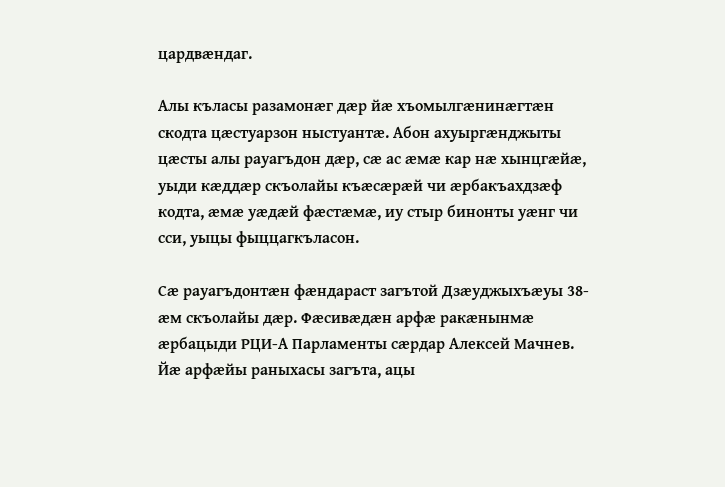цардвæндаг.

Алы къласы разамонæг дæр йæ хъомылгæнинæгтæн скодта цæстуарзон ныстуантæ. Абон ахуыргæнджыты цæсты алы рауагъдон дæр, сæ ас æмæ кар нæ хынцгæйæ, уыди кæддæр скъолайы къæсæрæй чи æрбакъахдзæф кодта, æмæ уæдæй фæстæмæ, иу стыр бинонты уæнг чи сси, уыцы фыццагкъласон.

Сæ рауагъдонтæн фæндараст загътой Дзæуджыхъæуы 38-æм скъолайы дæр. Фæсивæдæн арфæ ракæнынмæ æрбацыди РЦИ-А Парламенты сæрдар Алексей Мачнев. Йæ арфæйы раныхасы загъта, ацы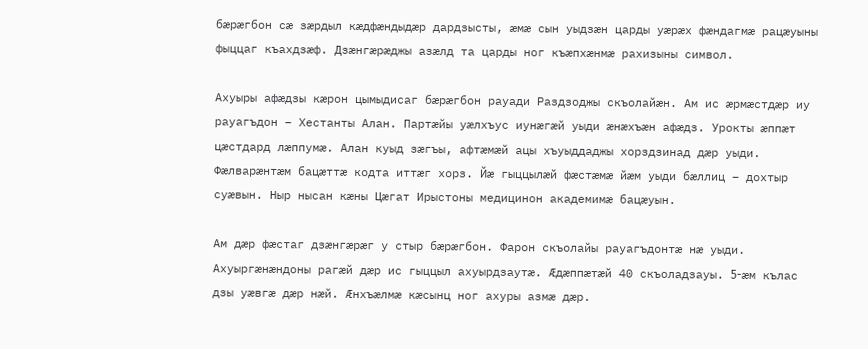бæрæгбон сæ зæрдыл кæдфæндыдæр дардзысты, æмæ сын уыдзæн царды уæрæх фæндагмæ рацæуыны фыццаг къахдзæф. Дзæнгæрæджы азæлд та царды ног къæпхæнмæ рахизыны символ.

Ахуыры афæдзы кæрон цымыдисаг бæрæгбон рауади Раздзоджы скъолайæн. Ам ис æрмæстдæр иу рауагъдон – Хестанты Алан. Партæйы уæлхъус иунæгæй уыди æнæхъæн афæдз. Урокты æппæт цæстдард лæппумæ. Алан куыд зæгъы, афтæмæй ацы хъуыддаджы хорздзинад дæр уыди. Фæлварæнтæм бацæттæ кодта иттæг хорз. Йæ гыццылæй фæстæмæ йæм уыди бæллиц – дохтыр суæвын. Ныр нысан кæны Цæгат Ирыстоны медицинон академимæ бацæуын.

Ам дæр фæстаг дзæнгæрæг у стыр бæрæгбон. Фарон скъолайы рауагъдонтæ нæ уыди. Ахуыргæнæндоны рагæй дæр ис гыццыл ахуырдзаутæ. Æдæппæтæй 40 скъоладзауы. 5-æм кълас дзы уæвгæ дæр нæй. Æнхъæлмæ кæсынц ног ахуры азмæ дæр.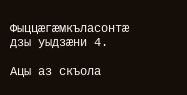Фыццæгæмкъласонтæ дзы уыдзæни 4.

Ацы аз скъола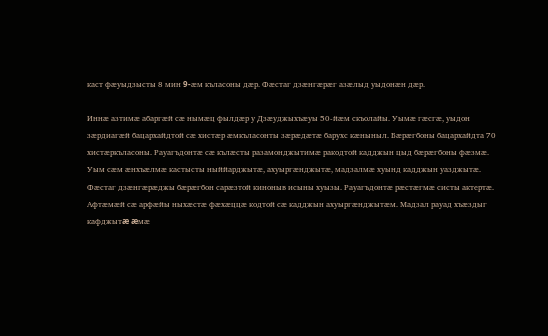каст фæуыдзысты 8 мин 9-æм къласоны дæр. Фæстаг дзæнгæрæг азæлыд уыдонæн дæр.

Иннæ азтимæ абаргæй сæ нымæц фылдæр у Дзæуджыхъæуы 50-йæм скъолайы. Уымæ гæсгæ, уыдон зæрдиагæй бацархайдтой сæ хистæр æмкъласонты зæрæдæтæ барухс кæныныл. Бæрæгбоны бацархайдта 70 хистæркъласоны. Рауагъдонтæ сæ кълæсты разамонджытимæ ракодтой кадджын цыд бæрæгбоны фæзмæ. Уым сæм æнхъæлмæ кастысты ныййарджытæ, ахуыргæнджытæ, мадзалмæ хуынд кадджын уазджытæ. Фæстаг дзæнгæрæджы бæрæгбон сарæзтой киноныв исыны хуызы. Рауагъдонтæ рæстæгмæ систы актертæ. Афтæмæй сæ арфæйы ныхæстæ фæхæццæ кодтой сæ кадджын ахуыргæнджытæм. Мадзал рауад хъæздыг кафджытæ æмæ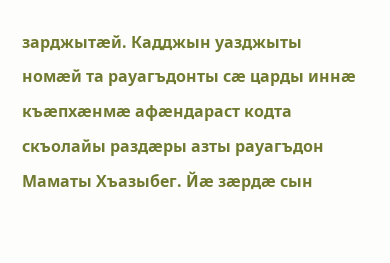зарджытæй. Кадджын уазджыты номæй та рауагъдонты сæ царды иннæ къæпхæнмæ афæндараст кодта скъолайы раздæры азты рауагъдон Маматы Хъазыбег. Йæ зæрдæ сын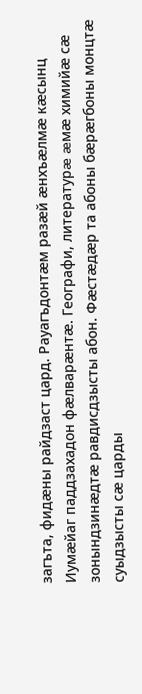загъта, фидæны райдзаст цард. Рауагъдонтæм разæй æнхъæлмæ кæсынц Иумæйаг паддзахадон фæлварæнтæ. Географи, литературæ æмæ химийæ сæ зонындзинæдтæ равдисдзысты абон. Фæстæдæр та абоны бæрæгбоны монцтæ суыдзысты сæ царды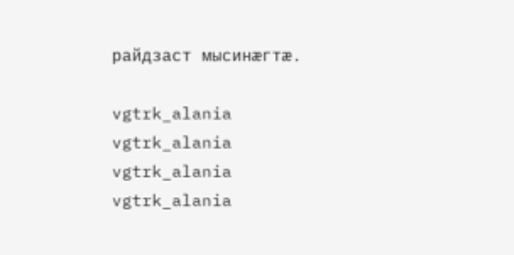райдзаст мысинæгтæ.

vgtrk_alania
vgtrk_alania
vgtrk_alania
vgtrk_alania